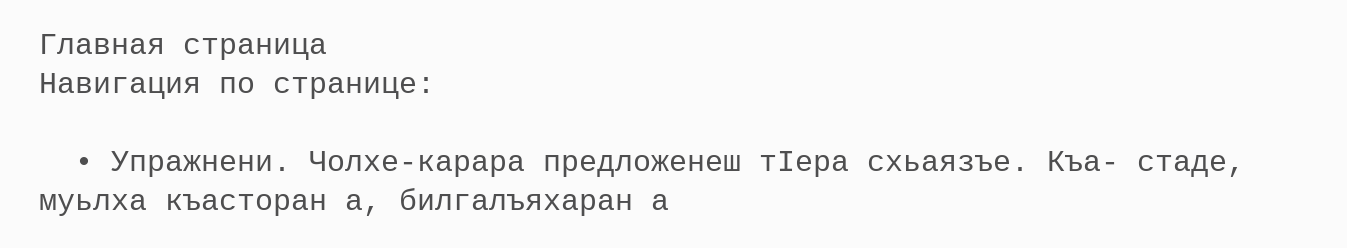Главная страница
Навигация по странице:

  • Упражнени. Чолхе-карара предложенеш тIера схьаязъе. Къа- стаде, муьлха къасторан а, билгалъяхаран а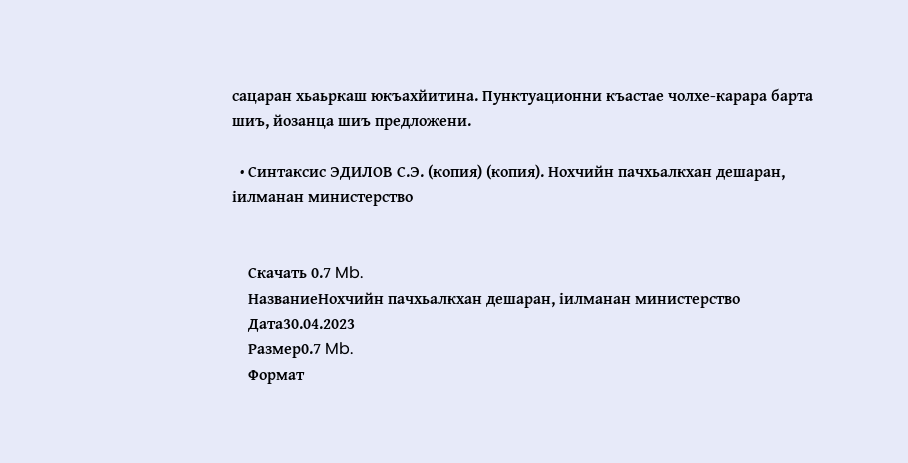сацаран хьаьркаш юкъахйитина. Пунктуационни къастае чолхе-карара барта шиъ, йозанца шиъ предложени.

  • Синтаксис ЭДИЛОВ С.Э. (копия) (копия). Нохчийн пачхьалкхан дешаран, iилманан министерство


    Скачать 0.7 Mb.
    НазваниеНохчийн пачхьалкхан дешаран, iилманан министерство
    Дата30.04.2023
    Размер0.7 Mb.
    Формат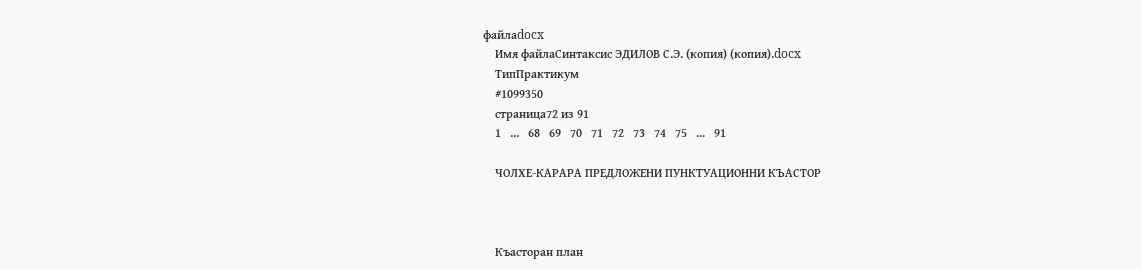файлаdocx
    Имя файлаСинтаксис ЭДИЛОВ С.Э. (копия) (копия).docx
    ТипПрактикум
    #1099350
    страница72 из 91
    1   ...   68   69   70   71   72   73   74   75   ...   91

    ЧОЛХЕ-КАРАРА ПРЕДЛОЖЕНИ ПУНКТУАЦИОННИ КЪАСТОР



    Къасторан план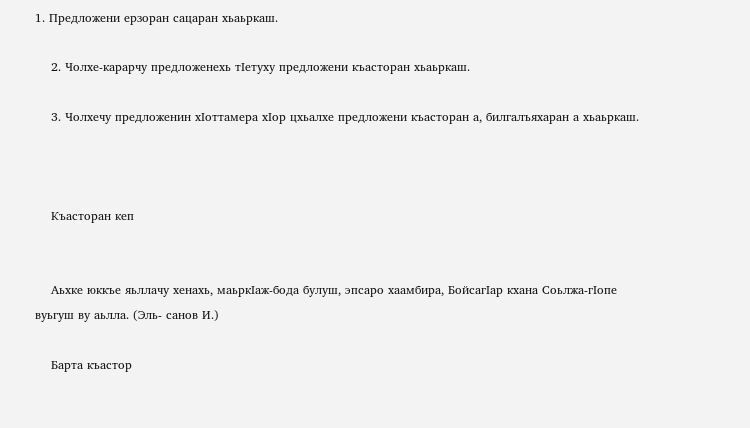1. Предложени ерзоран сацаран хьаьркаш.

    2. Чолхе-карарчу предложенехь тIетуху предложени къасторан хьаьркаш.

    3. Чолхечу предложенин хIоттамера хIор цхьалхе предложени къасторан а, билгалъяхаран а хьаьркаш.



    Къасторан кеп


    Аьхке юккъе яьллачу хенахь, маьркIаж-бода булуш, эпсаро хаамбира, БойсагIар кхана Соьлжа-гIопе вуьгуш ву аьлла. (Эль- санов И.)

    Барта къастор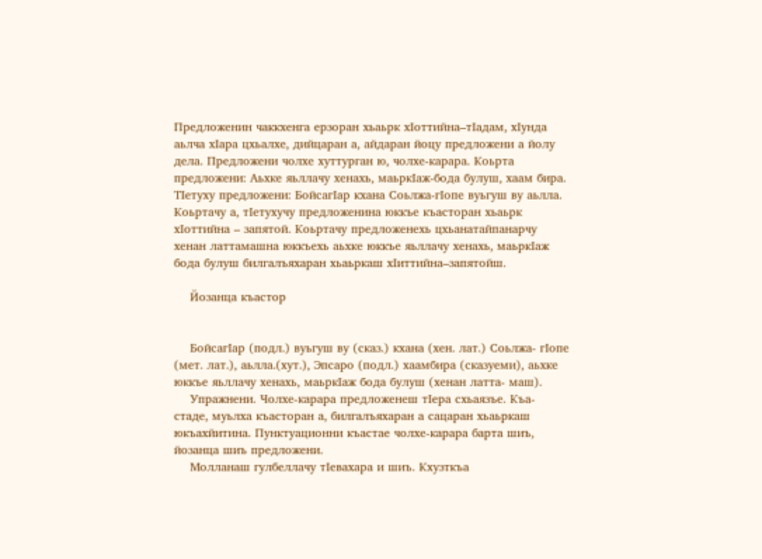Предложенин чаккхенга ерзоран хьаьрк хIоттийна–тIадам, хIунда аьлча хIара цхьалхе, дийцаран а, айдаран йоцу предложени а йолу дела. Предложени чолхе хуттурган ю, чолхе-карара. Коьрта предложени: Аьхке яьллачу хенахь, маьркIаж-бода булуш, хаам бира. ТIетуху предложени: БойсагIар кхана Соьлжа-гIопе вуьгуш ву аьлла. Коьртачу а, тIетухучу предложенина юккъе къасторан хьаьрк хIоттийна – запятой. Коьртачу предложенехь цхьанатайпанарчу хенан латтамашна юккъехь аьхке юккъе яьллачу хенахь, маьркIаж бода булуш билгалъяхаран хьаьркаш хIиттийна–запятойш.

    Йозанца къастор


    БойсагIар (подл.) вуьгуш ву (сказ.) кхана (хен. лат.) Соьлжа- гIопе (мет. лат.), аьлла.(хут.), Эпсаро (подл.) хаамбира (сказуеми), аьхке юккъе яьллачу хенахь, маьркIаж бода булуш (хенан латта- маш).
    Упражнени. Чолхе-карара предложенеш тIера схьаязъе. Къа- стаде, муьлха къасторан а, билгалъяхаран а сацаран хьаьркаш юкъахйитина. Пунктуационни къастае чолхе-карара барта шиъ, йозанца шиъ предложени.
    Молланаш гулбеллачу тIевахара и шиъ. Кхузткъа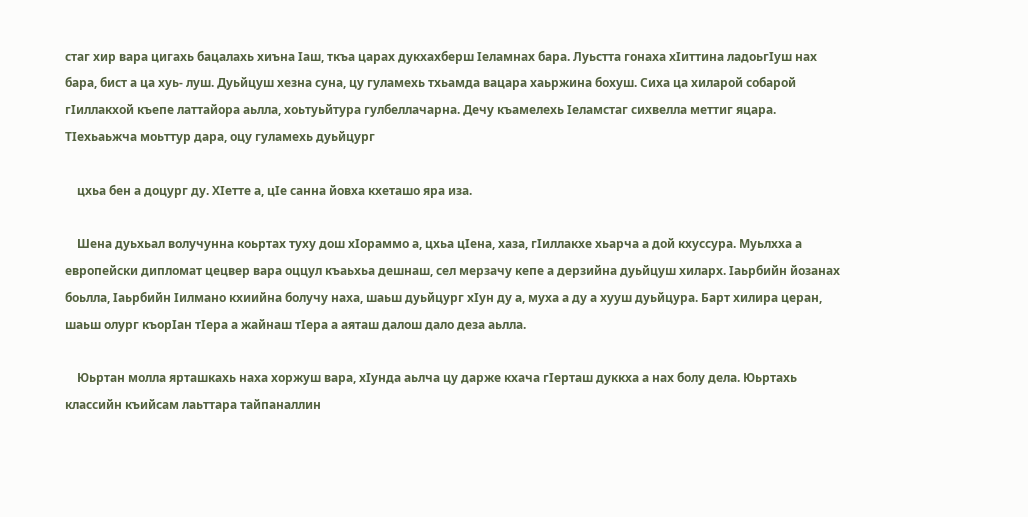стаг хир вара цигахь бацалахь хиъна Iаш, ткъа царах дукхахберш Iеламнах бара. Луьстта гонаха хIиттина ладоьгIуш нах бара, бист а ца хуь- луш. Дуьйцуш хезна суна, цу гуламехь тхьамда вацара хаьржина бохуш. Сиха ца хиларой собарой гIиллакхой къепе латтайора аьлла, хоьтуьйтура гулбеллачарна. Дечу къамелехь Iеламстаг сихвелла меттиг яцара. ТIехьаьжча моьттур дара, оцу гуламехь дуьйцург

    цхьа бен а доцург ду. ХIетте а, цIе санна йовха кхеташо яра иза.

    Шена дуьхьал волучунна коьртах туху дош хIораммо а, цхьа цIена, хаза, гIиллакхе хьарча а дой кхуссура. Муьлхха а европейски дипломат цецвер вара оццул къаьхьа дешнаш, сел мерзачу кепе а дерзийна дуьйцуш хиларх. Iаьрбийн йозанах боьлла, Iаьрбийн Iилмано кхиийна болучу наха, шаьш дуьйцург хIун ду а, муха а ду а хууш дуьйцура. Барт хилира церан, шаьш олург къорIан тIера а жайнаш тIера а аяташ далош дало деза аьлла.

    Юьртан молла ярташкахь наха хоржуш вара, хIунда аьлча цу дарже кхача гIерташ дуккха а нах болу дела. Юьртахь классийн къийсам лаьттара тайпаналлин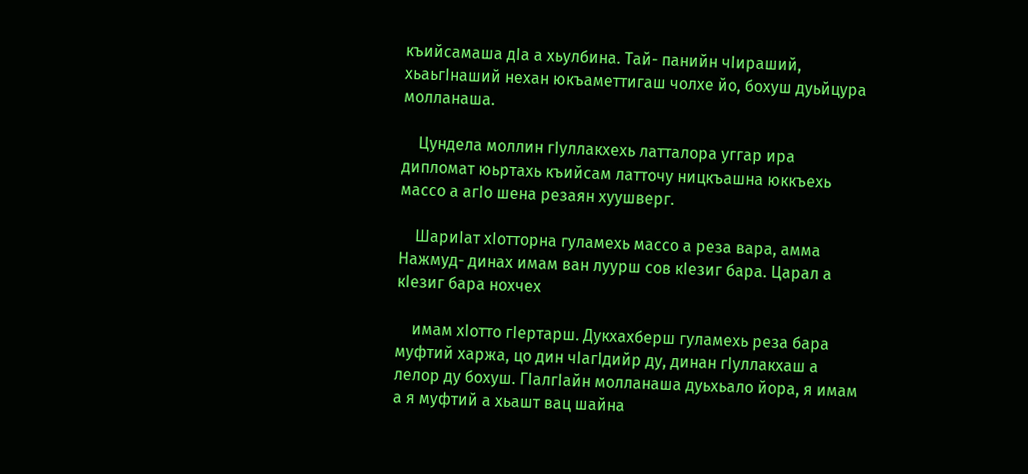къийсамаша дIа а хьулбина. Тай- панийн чIираший, хьаьгIнаший нехан юкъаметтигаш чолхе йо, бохуш дуьйцура молланаша.

    Цундела моллин гIуллакхехь латталора уггар ира дипломат юьртахь къийсам латточу ницкъашна юккъехь массо а агIо шена резаян хуушверг.

    ШариIат хIотторна гуламехь массо а реза вара, амма Нажмуд- динах имам ван луурш сов кIезиг бара. Царал а кIезиг бара нохчех

    имам хIотто гIертарш. Дукхахберш гуламехь реза бара муфтий харжа, цо дин чIагIдийр ду, динан гIуллакхаш а лелор ду бохуш. ГIалгIайн молланаша дуьхьало йора, я имам а я муфтий а хьашт вац шайна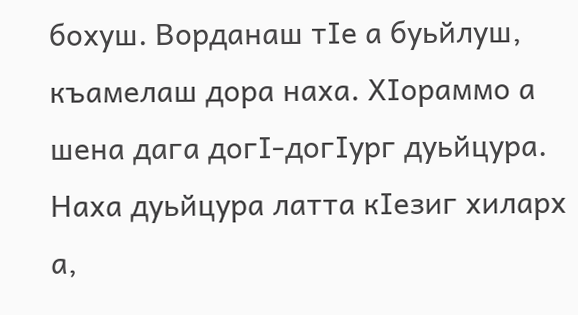бохуш. Ворданаш тIе а буьйлуш, къамелаш дора наха. ХIораммо а шена дага догI-догIург дуьйцура. Наха дуьйцура латта кIезиг хиларх а,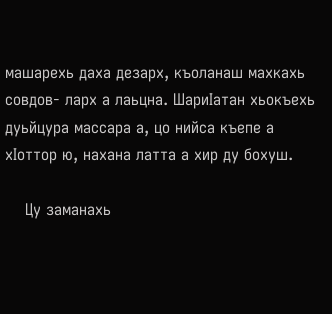машарехь даха дезарх, къоланаш махкахь совдов- ларх а лаьцна. ШариIатан хьокъехь дуьйцура массара а, цо нийса къепе а хIоттор ю, нахана латта а хир ду бохуш.

    Цу заманахь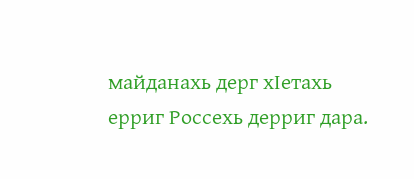майданахь дерг хIетахь ерриг Россехь дерриг дара.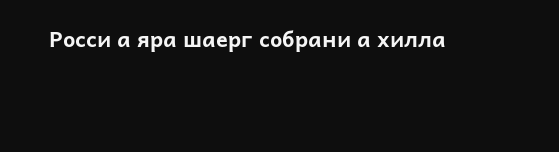Росси а яра шаерг собрани а хилла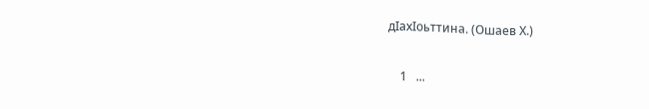дIахIоьттина. (Ошаев Х.)


    1   ...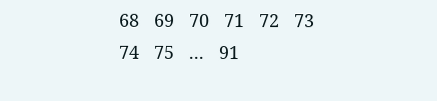68   69   70   71   72   73   74   75   ...   91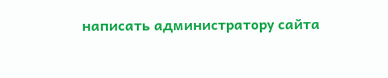написать администратору сайта